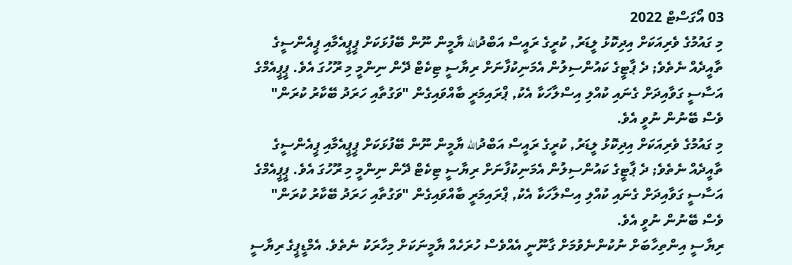03 އޯގަސްޓް 2022
މި ގައުމުގެ ވެރިއަކަށް އިދިކޮޅު ލީޑަރު, ކުރީގެ ރައީސް އަބްދުالله ޔާމީން ނޫން ބޭފުޅަކަށް ޕީޕީއެމާއި ޕީއެންސީގެ ތާއީދެއް ނެތެވެ; ދެ ޕާޓީގެ ކައުންސިލުން އެމަނިކުފާނަށް ރިޔާސީ ޓިކެޓް ދޭން ނިންމީ މި ރޫހުގަ އެވެ. ޕީޕީއެމްގެ އަސާސީ ގަވާއިދަށް ގެނައި ކުއްލި އިސްލާހަކާ އެކު, ޕްރައިމަރީ ބާއްވައިގެން "ވަގުތާއި ހަރަދު ބޭކާރު ކުރަން" ވެސް ބޭނުން ނުވީ އެވެ.
މި ގައުމުގެ ވެރިއަކަށް އިދިކޮޅު ލީޑަރު, ކުރީގެ ރައީސް އަބްދުالله ޔާމީން ނޫން ބޭފުޅަކަށް ޕީޕީއެމާއި ޕީއެންސީގެ ތާއީދެއް ނެތެވެ; ދެ ޕާޓީގެ ކައުންސިލުން އެމަނިކުފާނަށް ރިޔާސީ ޓިކެޓް ދޭން ނިންމީ މި ރޫހުގަ އެވެ. ޕީޕީއެމްގެ އަސާސީ ގަވާއިދަށް ގެނައި ކުއްލި އިސްލާހަކާ އެކު, ޕްރައިމަރީ ބާއްވައިގެން "ވަގުތާއި ހަރަދު ބޭކާރު ކުރަން" ވެސް ބޭނުން ނުވީ އެވެ.
ރިޔާސީ އިންތިހާބަށް ނުކުންނެވުމަށް ގާނޫނީ އެއްވެސް ހުރަހެއް ޔާމީނަކަށް މިހާރަކު ނެތެވެ. އެމްޑީޕީގެ ރިޔާސީ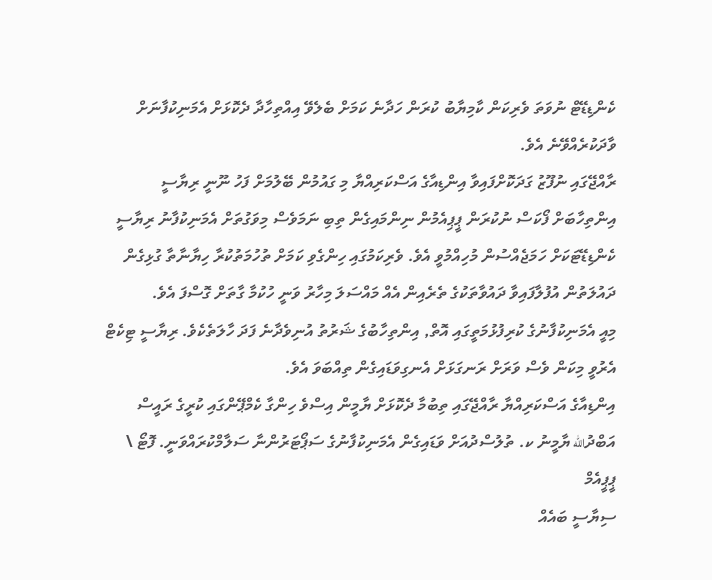ކެންޑިޑޭޓް ނުވަތަ ވެރިކަން ކާމިޔާބު ކުރަން ހަދާނެ ކަމަށް ބެލެވޭ އިއްތިހާދާ ދެކޮޅަށް އެމަނިކުފާނަށް ވާދަކުރެއްވޭނެ އެވެ.
ރާއްޖޭގައި ނުފޫޒު ގަދަކޮށްފައިވާ އިންޑިއާގެ އަސްކަރިއްޔާ މި ގައުމުން ބޭލުމަށް ފަހު ނޫނީ ރިޔާސީ އިންތިހާބަށް ފޯކަސް ނުކުރަން ޕީޕިއެމުން ނިންމައިގެން ތިބި ނަމަވެސް މިވަގުތަށް އެމަނިކުފާނު ރިޔާސީ ކެންޑިޑޭޓަކަށް ހަމަޖެއްސުން މުހިއްމުވީ އެވެ. ވެރިކަމުގައި ހިންގެވި ކަމަށް ތުހުމަތުކުރާ ހިޔާނާތާ ގުޅިގެން ދައުލަތުން އުފުލާފައިވާ ދައުވާތަކުގެ ތެރެއިން އެއް މައްސަލަ މިހާރު ވަނީ ހުކުމާ ގާތަށް ގޮސްފަ އެވެ.
މިއީ އެމަނިކުފާނުގެ ކުރިފުޅުމަތީގައި އޮތް, އިންތިހާބުގެ ޝަރުތު އުނިވެދާނެ ފަދަ ހާލަތެކެވެ. ރިޔާސީ ޓިކެޓް އެރުވީ މިކަން ވެސް ވަރަށް ރަނގަޅަށް އެނގިވަޑައިގެން ތިއްބަވަ އެވެ.
އިންޑިއާގެ އަސްކަރިއްޔާ ރާއްޖޭގައި ތިބުމާ ދެކޮޅަށް ޔާމީން އިސްވެ ހިންގާ ކެމްޕޭންގައި ކުރީގެ ރައީސް އަބްދުالله ޔާމީނު ކ. ތުލުސްދުއަށް ވަޑައިގެން އެމަނިކުފާނުގެ ސަޕޯޓަރުންނާ ސަލާމްކުރައްވަނީ. ފޮޓޯ \ ޕީޕީއެމް
ސިޔާސީ ބައެއް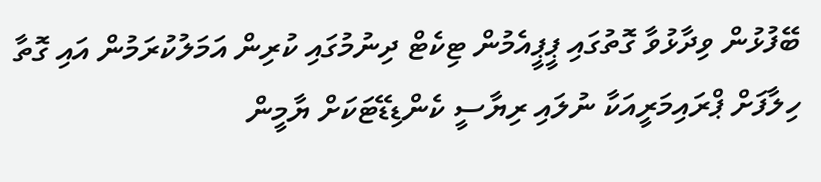ބޭފުޅުން ވިދާޅުވާ ގޮތުގައި ޕީޕީއެމުން ޓިކެޓް ދިނުމުގައި ކުރިން އަމަލުކުރަމުން އައި ގޮތާ ހިލާފަށް ޕްރައިމަރީއަކާ ނުލައި ރިޔާސީ ކެންޑިޑޭޓަކަށް ޔާމީން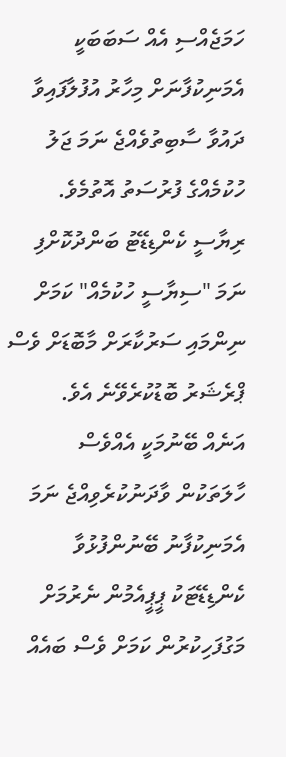ހަމަޖެއްސި އެއް ސަބަބަކީ އެމަނިކުފާނަށް މިހާރު އުފުލާފައިވާ ދައުވާ ސާބިތުވެއްޖެ ނަމަ ޖަލު ހުކުމެއްގެ ފުރުސަތު އޮތުމެވެ. ރިޔާސީ ކެންޑިޑޭޓު ބަންދުކޮށްފި ނަމަ "ސިޔާސީ ހުކުމެއް" ކަމަށް ނިންމައި ސަރުކާރަށް މާބޮޑަށް ވެސް ޕްރެޝަރު ބޮޑުކުރެވޭނެ އެވެ.
އަނެއް ބޭނުމަކީ އެއްވެސް ހާލަތަކުން ވާދަނުކުރެވިއްޖެ ނަމަ އެމަނިކުފާނު ބޭނުންފުޅުވާ ކެންޑިޑޭޓަކު ޕީޕީއެމުން ނެރުމަށް މަގުފަހިކުރުން ކަމަށް ވެސް ބައެއް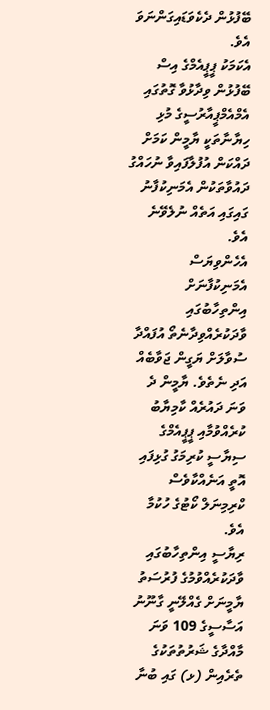ބޭފުޅުން ދެކެވަޑައިގަންނަވަ އެވެ.
އެކަމަކު ޕީޕީއެމްގެ އިސް ބޭފުޅުން ވިދާޅުވާ ގޮތުގައި އެމްއެމްޕީއާރުސީގެ މުޅި ހިޔާނާތަކީ ޔާމީން ކަމަށް ދައްކަން އުފުލާފައިވާ ނުހައްގު ދައުވާތަކުން އެމަނިކުފާނު ގައިގައި އަތެއް ނުލެވޭނެ އެވެ.
އެހެންވިޔަސް އެމަނިކުފާނަށް އިންތިހާބުގައި ވާދަކުރެއްވިދާނެތޯ އުފައްދާ ސުވާލަށް ޔަގީން ޖަވާބެއް އަދި ނެތެވެ. ޔާމީން ދެ ވަނަ ދައުރެއް ކާމިޔާބު ކުރެއްވުމާއި ޕީޕީއެމްގެ ސިޔާސީ ކުރިމަގު ގުޅިފައި އޮތީ އަނެއްކާވެސް ކްރިމިނަލް ކޯޓުގެ ހުކުމާ އެވެ.
ރިޔާސީ އިންތިހާބުގައި ވާދަކުރެއްވުމުގެ ފުރުސަތު ޔާމީނަށް ގެއްލޭނީ ގާނޫނު އަސާސީގެ 109 ވަނަ މާއްދާގެ ޝަރުތުތަކުގެ ތެރެއިން (ޅ) ގައި ބުނާ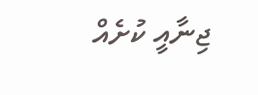ޖިނާއީ ކުށެއް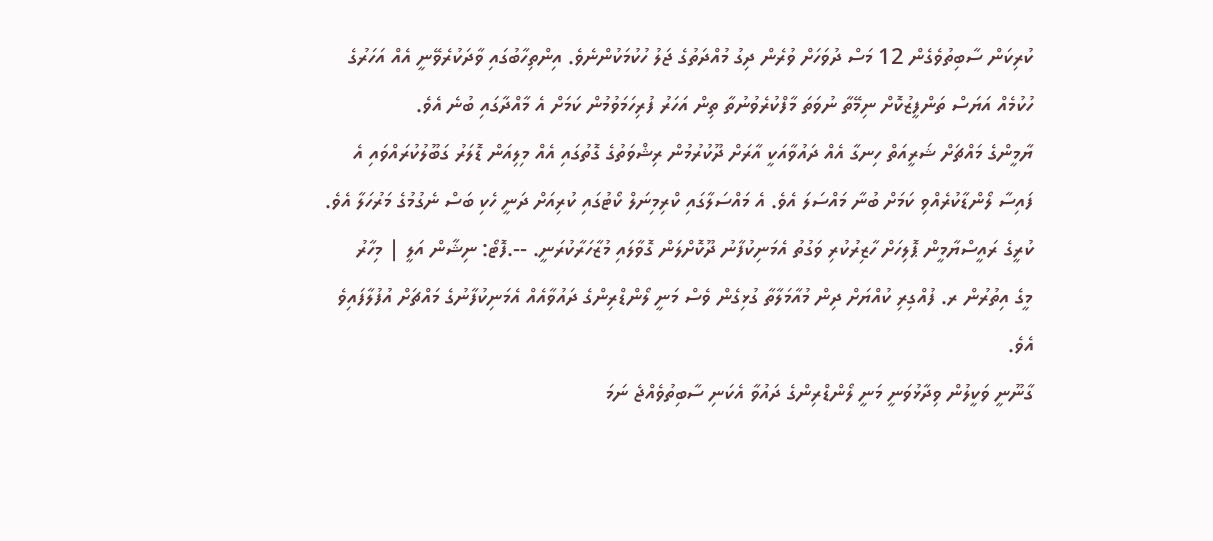ކުރިކަން ސާބިތުވެގެން 12 މަސް ދުވަހަށް ވުރެން ދިގު މުއްދަތުގެ ޖަލު ހުކުމަކުންނެވެ. އިންތިހާބުގައި ވާދަކުރެވޭނީ އެއް އަހަރުގެ ހުކުމެއް އަޔަސް ތަންފީޒުކޮށް ނިމޭތާ ނުވަތަ މާފްކުރެވުނުތާ ތިން އަހަރު ފުރިހަމަވުމުން ކަމަށް އެ މާއްދާގައި ބުނެ އެވެ.
ޔާމީންގެ މައްޗަށް ޝަރީއަތް ހިނގާ އެއް ދައުވާއަކީ އާރަށް ދޫކުރުމުން ރިޝްވަތުގެ ގޮތުގައި އެއް މިލިއަން ޑޮލަރު ގަބޫލުކުރައްވައި އެ ފައިސާ ލޯންޑާކުރެއްވި ކަމަށް ބުނާ މައްސަލަ އެވެ. އެ މައްސަލާގައި ކްރިމިނަލް ކޯޓުގައި ކުރިއަށް ދަނީ ހެކި ބަސް ނެގުމުގެ މަރުހަލާ އެވެ.
ކުރީގެ ރައީސްޔާމީން ޕޮލިހަށް ހާޒިރުކުރި ވަގުތު އެމަނިކުފާނު ދޫކޮށްލަން ގޮވާލައި މުޒާހަރާކުރަނީ. --.ފޮޓޯ: ނިޝާން އަލީ | މިހާރު
މީގެ އިތުރުން ރ. ފުއްގިރި ކުއްޔަށް ދިން މުއާމަލާތާ ގުޅިގެން ވެސް މަނީ ލޯންޑްރިންގެ ދައުވާއެއް އެމަނިކުފާނުގެ މައްޗަށް އުފުލާފައިވެ އެވެ.
ގާނޫނީ ވަކީލުން ވިދާޅުވަނީ މަނީ ލޯންޑްރިންގެ ދައުވާ އެކަނި ސާބިތުވެއްޖެ ނަމަ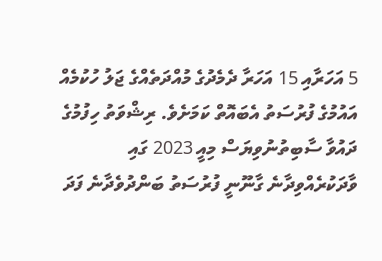5 އަހަރާއި 15 އަހަރާ ދެމެދުގެ މުއްދަތެއްގެ ޖަލު ހުކުމެއް އައުމުގެ ފުރުސަތު އެބައޮތް ކަމަށެވެ. ރިޝްވަތު ހިފުމުގެ ދައުވާ ސާބިތުނުވިޔަސް މިއީ 2023 ގައި ވާދަކުރެއްވިދާނެ ގާނޫނީ ފުރުސަތު ބަންދުވެދާނެ ފަދަ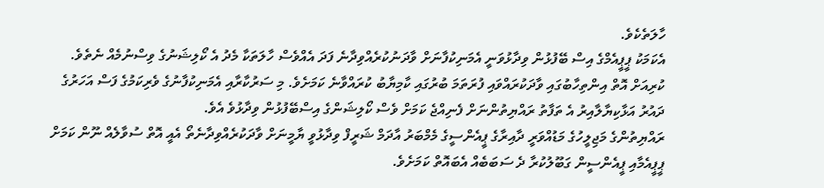ހާލަތެކެވެ.
އެކަމަކު ޕީޕީއެމްގެ އިސް ބޭފުޅުން ވިދާޅުވަނީ އެމަނިކުފާނަށް ވާދަނުކުރެއްވިދާނެ ފަދަ އެއްވެސް ހާލަތަކާ މެދު އެ ކޯލިޝަނުގެ ވިސްނުމެއް ނެތެވެ. ކުރިއަށް އޮތް އިންތިހާބުގައި ވާދަކުރައްވައި ފުރަތަމަ ބުރުގައި ކާމިޔާބު ކުރައްވާނެ ކަމަށެވެ. މި ސަރުކާރާއި އެމަނިކުފާނުގެ ވެރިކަމުގެ ފަސް އަހަރުގެ ދައުރު އަޅާކިޔާލާއިރު އެ ތަފާތު ރައްޔިތުންނަށް ފެނިއްޖެ ކަމަށް ވެސް ކޯލިޝަންގެ އިސްބޭފުޅުން ވިދާޅުވެ އެވެ.
ރައްޔިތުންގެ މަޖިލީހުގެ މަޑުއްވަރީ ދާއިރާގެ ޕީއެންސީގެ މެމްބަރު އާދަމް ޝަރީފް ވިދާޅުވީ ޔާމީނަށް ވާދަކުރެއްވިދާނެތޯ އެއީ އޮތް ސުވާލެއް ނޫން ކަމަށް ޕީޕީއެމާއި ޕީއެންސީން ގަބޫލުކުރާ ދެ ސަބަބެއް އެބައޮތް ކަމަށެވެ.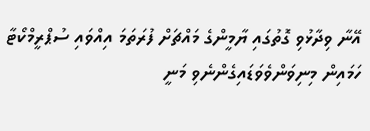އޭނާ ވިދާޅުވި ގޮތުގައި ޔާމީންގެ މައްޗަށް ފުރަތަމަ އިއްވައި ސުޕްރީމްކޯޓާ ހަމައިން މިނިވަންވެވަޑައިގެންނެވި މަނީ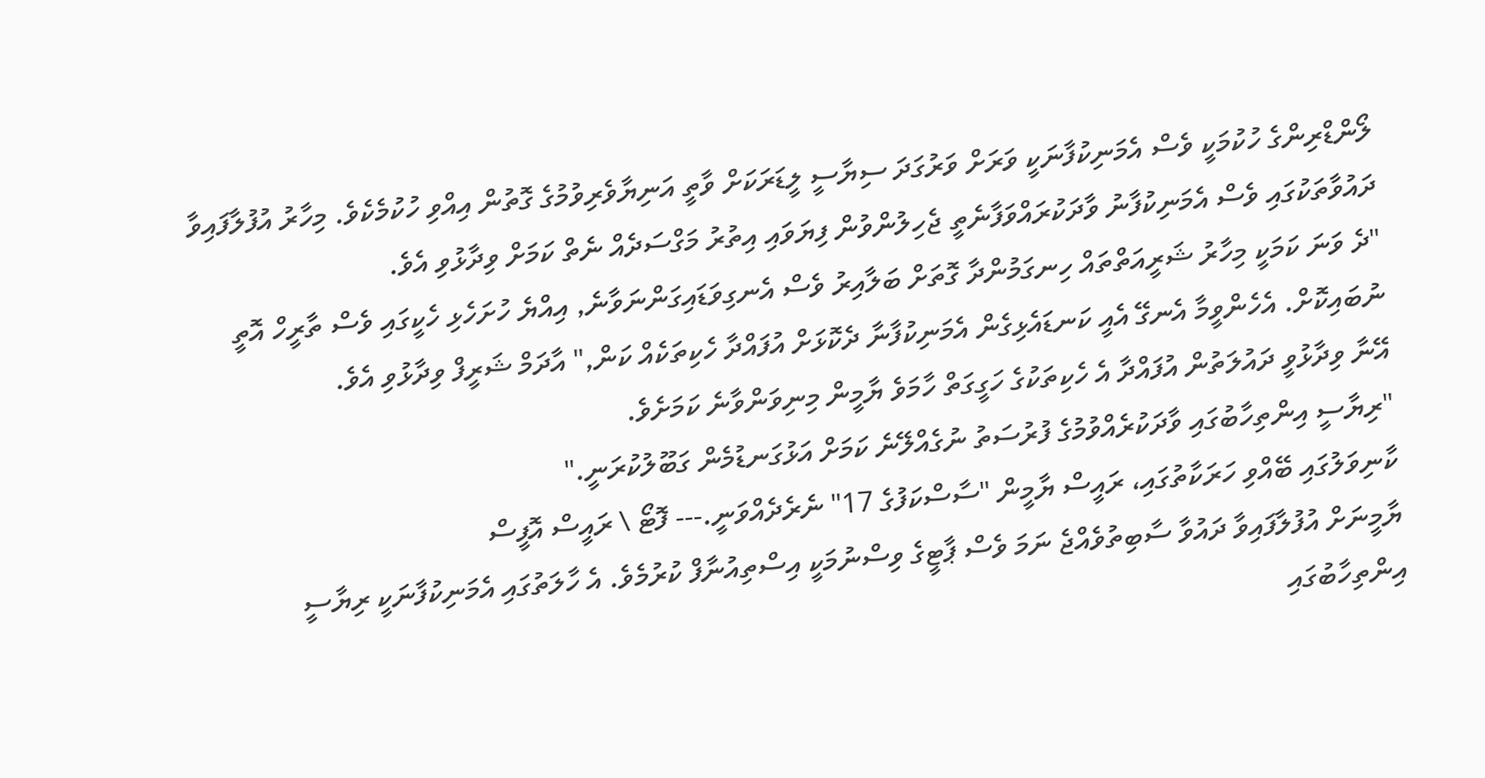ލޯންޑްރިންގެ ހުކުމަކީ ވެސް އެމަނިކުފާނަކީ ވަރަށް ވަރުގަދަ ސިޔާސީ ލީޑަރަކަށް ވާތީ އަނިޔާވެރިވުމުގެ ގޮތުން އިއްވި ހުކުމެކެވެ. މިހާރު އުފުލާފައިވާ ދައުވާތަކުގައި ވެސް އެމަނިކުފާނު ވާދަކުރައްވަފާނެތީ ޖެހިލުންވުން ފިޔަވައި އިތުރު މަގްސަދެއް ނެތް ކަމަށް ވިދާޅުވި އެވެ.
"ދެ ވަނަ ކަމަކީ މިހާރު ޝަރީއަތްތައް ހިނގަމުންދާ ގޮތަށް ބަލާއިރު ވެސް އެނގިވަޑައިގަންނަވާނެ, އިއްޔެ ހުށަހެޅި ހެކީގައި ވެސް ތާރީހް އޮތީ ނުބައިކޮށް. އެހެންވީމާ އެނގޭ އެއީ ކަނޑައެޅިގެން އެމަނިކުފާނާ ދެކޮޅަށް އުފައްދާ ހެކިތަކެއް ކަން," އާދަމް ޝަރީފް ވިދާޅުވި އެވެ.
އޭނާ ވިދާޅުވީ ދައުލަތުން އުފައްދާ އެ ހެކިތަކުގެ ހަގީގަތް ހާމަވެ ޔާމީން މިނިވަންވާނެ ކަމަށެވެ.
"ރިޔާސީ އިންތިހާބުގައި ވާދަކުރެއްވުމުގެ ފުރުސަތު ނުގެއްލޭނެ ކަމަށް އަޅުގަނޑުމެން ގަބޫލުކުރަނީ."
ކާނިވަލުގައި ބޭއްވި ހަރަކާތުގައި، ރައީސް ޔާމީން "ސާސްކަފުގެ 17" ނެރެދެއްވަނީ.--- ފޮޓޯ \ ރައީސް އޮފީސް
ޔާމީނަށް އުފުލާފައިވާ ދައުވާ ސާބިތުވެއްޖެ ނަމަ ވެސް ޕާޓީގެ ވިސްނުމަކީ އިސްތިއުނާފް ކުރުމެވެ. އެ ހާލަތުގައި އެމަނިކުފާނަކީ ރިޔާސީ އިންތިހާބުގައި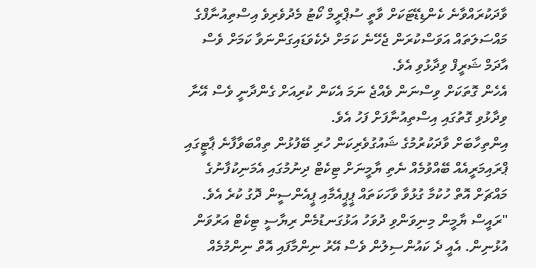ވާދަކުރައްވާނެ ކެންޑިޑޭޓަކަށް ވާތީ ސުޕްރީމް ކޯޓު މެދުވެރިވެ އިސްތިއުނާފްގެ މައްސަލަތައް އަވަސްކުރަން ޖެހޭނެ ކަމަށް ދެކެވަޑައިގަންނަވާ ކަމަށް ވެސް އާދަމް ޝަރީފް ވިދާޅުވި އެވެ.
އެހެން ގޮތަކަށް ވިސްނަން ވެއްޖެ ނަމަ އެކަން ކުރިއަށް ގެންދާނީ ވެސް އޭނާ ވިދާޅުވި ގޮތުގައި އިސްތިއުނާފަށް ފަހު އެވެ.
އިންތިހާބަށް ވާދަކުރުމުގެ ޝައުގުވެރިކަން ހުރި ބޭފުޅުން ތިއްބަވާފާނެ ޕާޓީގައި ޕްރައިމަރީއެއް ބޭއްވުމެއް ނެތި ޔާމީނަށް ޓިކެޓް ދިނުމުގައި އެމަނިކުފާނުގެ މައްޗަށް އޮތް ހުކުމާ ގުޅުވާ ވާހަކަތައް ޕީޕީއެމާއި ޕީއެންސީން ދޮގު ކުރެ އެވެ.
"ރައީސް ޔާމީން މިނިވަންވި ދުވަހު އަޅުގަނޑުމެން ރިޔާސީ ޓިކެޓް އަރުވަން އުޅުނިން. އެއީ ދެ ކައުންސިލުން ވެސް އޭރު ނިންމާފައި އޮތް ނިންމުމެއް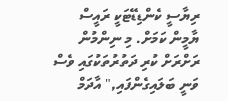ރިޔާސީ ކެންޑިޑޭޓަކީ ރައީސް ޔާމީން ކަމަށް. މި ނިންމުން ރަށްރަށް ކުރި ދަތުރުތަކުގައި ވެސް ވަނީ ބަލައިގެންފައި," އާދަމް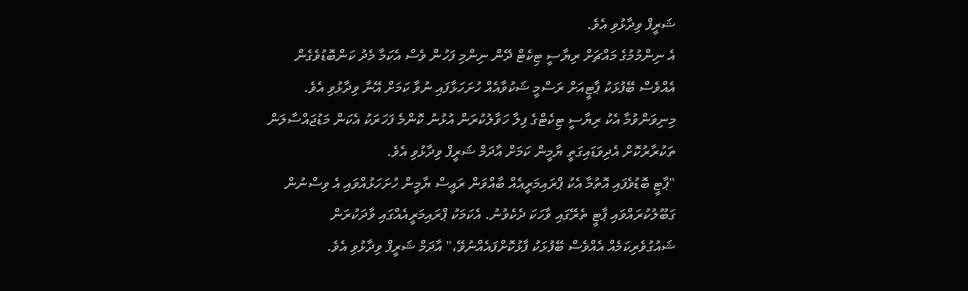ޝަރީފް ވިދާޅުވި އެވެ.
އެ ނިންމުމުގެ މައްޗަށް ރިޔާސީ ޓިކެޓް ދޭން ނިންމި ފަހުން ވެސް އެކަމާ މެދު ކަންބޮޑުވެގެން އެއްވެސް ބޭފުޅަކު ޕާޓީއަށް ރަސްމީ ޝަކުވާއެއް ހުށަހަޅާފައި ނުވާ ކަމަށް އޭނާ ވިދާޅުވި އެވެ. މިނިވަންވުމާ އެކު ރިޔާސީ ޓިކެޓްގެ ފިލާ ހަވާލުކުރަން އުޅުނު ކޮންމެ ފަހަރަކު އެކަން މަޑުޖައްސާލަން ތަކުރާރުކޮށް އެދިވަޑައިގަތީ ޔާމީން ކަމަށް އާދަމް ޝަރީފް ވިދާޅުވި އެވެ.
"ޕާޓީ ބޮޑުވެފައި އޮތުމާ އެކު ޕްރައިމަރީއެއް ބާއްވަން ރައީސް ޔާމީން ހުށަހަޅުއްވައި އެ ވިސްނުން ގަބޫލުކުރައްވައި ޕާޓީ ތެރޭގައި ވާހަކަ ދެކެވުނު. އެކަމަކު ޕްރައިމަރީއެއްގައި ވާދަކުރަން ޝައުގުވެރިކަމެއް އެއްވެސް ބޭފުޅަކު ފާޅުކޮށްފައެއްނުވޭ،" އާދަމް ޝަރީފް ވިދާޅުވި އެވެ.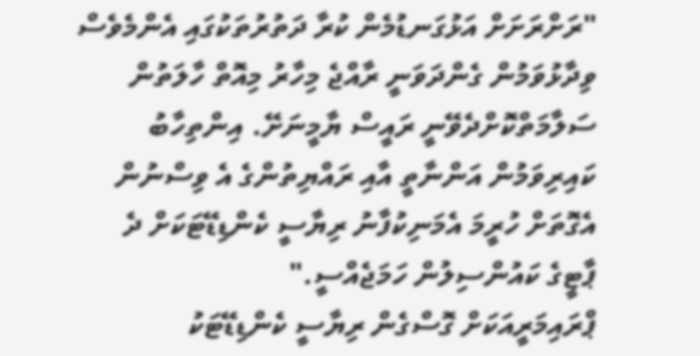"ރަށްރަށަށް އަޅުގަނޑުމެން ކުރާ ދަތުރުތަކުގައި އެންމެވެސް ވިދާޅުވަމުން ގެންދަވަނީ ރާއްޖެ މިހާރު މިއޮތް ހާލަތުން ސަލާމަތްކޮށްދެވޭނީ ރައީސް ޔާމީނަށޭ. އިންތިހާބު ކައިރިވަމުން އަންނާތީ އާއި ރައްޔިތުންގެ އެ ވިސްނުން އެގޮތަށް ހުރީމަ އެމަނިކުފާނު ރިޔާސީ ކެންޑިޑޭޓަކަށް ދެ ޕާޓީގެ ކައުންސިލުން ހަމަޖެއްސީ."
ޕްރައިމަރީއަކަށް ގޮސްގެން ރިޔާސީ ކެންޑިޑޭޓަކު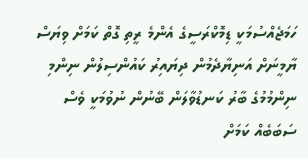ހަމަޖެއްސުމަކީ ޑިމޮކްރަސީގެ އެންމެ ރީތި ގޮތް ކަމަށް ވިޔަސް ޔާމީނަށް އަނިޔާދެމުން ދިޔައިރު ކައުންސިލުން ނިންމި ނިންމުމުގެ ބާރު ކަނޑުވާލަން ބޭނުން ނުވުމަކީ ވެސް ސަބަބެއް ކަމަށް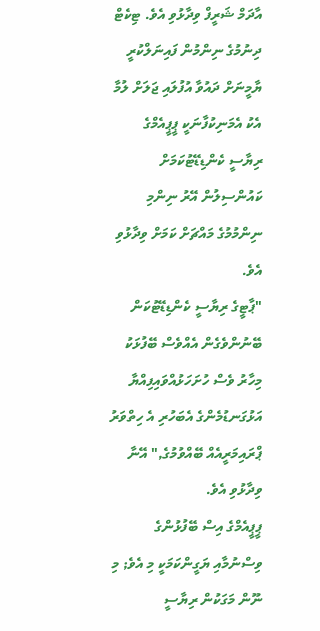އާދަމް ޝަރީފް ވިދާޅުވި އެވެ. ޓިކެޓް ދިނުމުގެ ނިންމުން ފައިނަލްކުރީ ޔާމީނަށް ދައުވާ އުފުލައި ޖަލަށް ލުމާ އެކު އެމަނިކުފާނަކީ ޕީޕީއެމްގެ ރިޔާސީ ކެންޑިޑޭޓުކަމަށް ކައުންސިލުން އޭރު ނިންމި ނިންމުމުގެ މައްޗަށް ކަމަށް ވިދާޅުވި އެވެ.
"ޕާޓީގެ ރިޔާސީ ކެންޑިޑޭޓުކަން ބޭނުންވެގެން އެއްވެސް ބޭފުޅަކު މިހާރު ވެސް ހުށަހަޅުއްވައިފިއްޔާ އަޅުގަނޑުމެންގެ އެބަހުރި އެ ހިތްވަރު ޕްރައިމަރީއެއް ބޭއްވުމުގެ," އޭނާ ވިދާޅުވި އެވެ.
ޕީޕީއެމްގެ އިސް ބޭފުޅުންގެ ވިސްނުމާއި ޔަގީންކަމަކީ މި އެވެ; މި ނޫން މަގަކުން ރިޔާސީ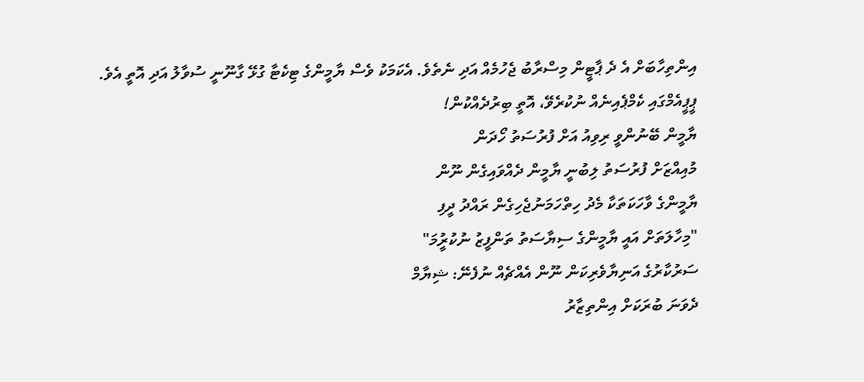އިންތިހާބަށް އެ ދެ ޕާޓީން މިސްރާބު ޖެހުމެއް އަދި ނެތެވެ. އެކަމަކު ވެސް ޔާމީންގެ ޓިކެޓާ ގުޅޭ ގާނޫނީ ސުވާލު އަދި އޮތީ އެވެ.
ޕީޕީއެމްގައި ކެމްޕެއިނެއް ނުކުރެވޭ، އޮތީ ބިރުދެއްކުން!
ޔާމީން ބޭނުންވީ ރިވިއު އަށް ފުރުސަތު ހޯދަން
މުއިއްޒަށް ފުރުސަތު ލިބުނީ ޔާމީން ދެއްވައިގެން ނޫން
ޔާމީންގެ ވާހަކަތަކާ މެދު ހިތްހަމަނުޖެހިގެން ރައްދު ދީފި
"މިހާލަތަށް އައީ ޔާމީންގެ ސިޔާސަތު ތަންފީޒު ނުކުރުީމަ"
ސަރުކާރުގެ އަނިޔާވެރިކަން ނޫން އެއްޗެއް ނުފެނޭ: ޝިޔާމް
ދެވަނަ ބުރަކަށް އިންތިޒާރު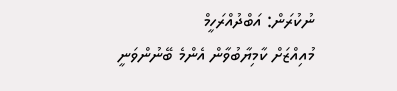ނުކުރަން: އަބްދުއްރަހީމް
މުއިއްޒަށް ކާމިޔާބުވާން އެންމެ ބޭނުންވަނީ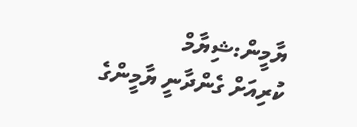ޔާމީން:ޝިޔާމް
ކުރިއަށް ގެންދާނީ ޔާމީންގެ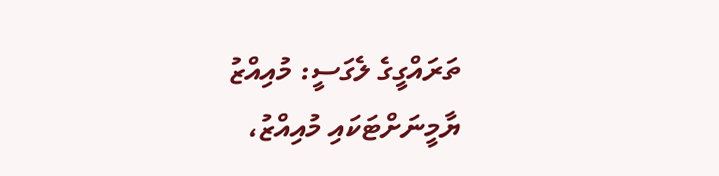ތަރައްގީގެ ލެގަސީ: މުއިއްޒު
ޔާމީނަށްޓަކައި މުއިއްޒު،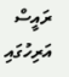ރައީސް އަރިހުގައި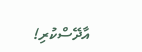އާދޭސްކުރި!